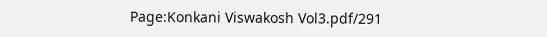Page:Konkani Viswakosh Vol3.pdf/291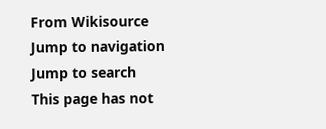From Wikisource
Jump to navigation Jump to search
This page has not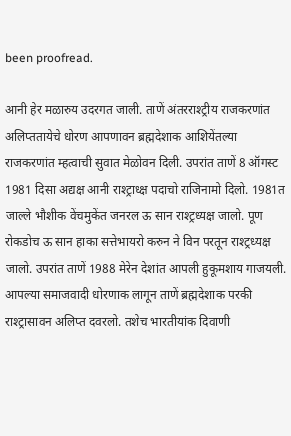been proofread.

आनी हेर मळारुय उदरगत जाली. ताणें अंतरराश्ट्रीय राजकरणांत अलिप्ततायेचे धोरण आपणावन ब्रह्मदेशाक आशियेंतल्या राजकरणांत म्हत्वाची सुवात मेळोवन दिली. उपरांत ताणें 8 ऑगस्ट 1981 दिसा अद्यक्ष आनी राश्ट्राध्क्ष पदाचो राजिनामो दिलो. 1981त जाल्ले भौशीक वेंचमुकेंत जनरल ऊ सान राश्ट्रध्यक्ष जालो. पूण रोकडोच ऊ सान हाका सत्तेभायरो करुन ने विन परतून राश्ट्रध्यक्ष जालो. उपरांत ताणें 1988 मेरेन देशांत आपली हुकूमशाय गाजयली. आपल्या समाजवादी धोरणाक लागून ताणें ब्रह्मदेशाक परकी राश्ट्रासावन अलिप्त दवरलो. तशेच भारतीयांक दिवाणी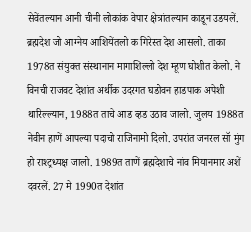सेवेंतल्यान आनी चीनी लोकांक वेपार क्षेत्रांतल्यान काडून उडयलें. ब्रह्मदेश जो आग्नेय आशियेंतलो क गिरेस्त देश आसलो. ताका 1978त संयुक्त संस्थानान मागाशिल्लो देश म्हूण घोशीत केलो. ने विनची राजवट देशांत अर्थीक उदरगत घडोवन हाडपाक अपेशी थारिल्ल्यान, 1988त ताचे आड व्हड उठाव जालो. जुलय 1988त नेवीन हाणें आपल्या पदाचो राजिनामो दिलो. उपरांत जनरल सॉ मुंग हो राश्ट्रध्यक्ष जालो. 1989त ताणें ब्रह्मदेशाचे नांव मियानमार अशें दवरलें. 27 मे 1990त देशांत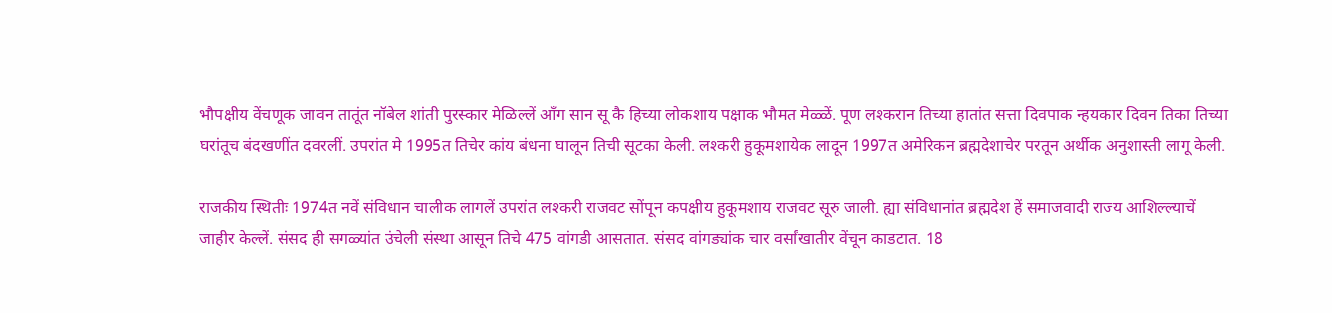भौपक्षीय वेंचणूक जावन तातूंत नॉबेल शांती पुरस्कार मेळिल्लें ऑंग सान सू कै हिच्या लोकशाय पक्षाक भौमत मेळ्ळें. पूण लश्करान तिच्या हातांत सत्ता दिवपाक न्हयकार दिवन तिका तिच्या घरांतूच बंदखणींत दवरलीं. उपरांत मे 1995त तिचेर कांय बंधना घालून तिची सूटका केली. लश्करी हुकूमशायेक लादून 1997त अमेरिकन ब्रह्मदेशाचेर परतून अर्थीक अनुशास्ती लागू केली.

राजकीय स्थितीः 1974त नवें संविधान चालीक लागलें उपरांत लश्करी राजवट सोंपून कपक्षीय हुकूमशाय राजवट सूरु जाली. ह्या संविधानांत ब्रह्मदेश हें समाजवादी राज्य आशिल्ल्याचें जाहीर केल्लें. संसद ही सगळ्यांत उंचेली संस्था आसून तिचे 475 वांगडी आसतात. संसद वांगड्यांक चार वर्सांखातीर वेंचून काडटात. 18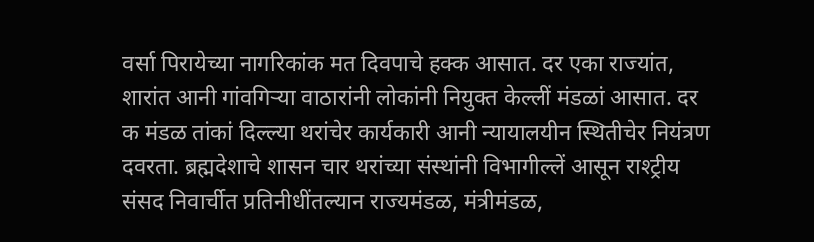वर्सा पिरायेच्या नागरिकांक मत दिवपाचे हक्क आसात. दर एका राज्यांत, शारांत आनी गांवगिऱ्या वाठारांनी लोकांनी नियुक्त केल्लीं मंडळां आसात. दर क मंडळ तांकां दिल्ल्या थरांचेर कार्यकारी आनी न्यायालयीन स्थितीचेर नियंत्रण दवरता. ब्रह्मदेशाचे शासन चार थरांच्या संस्थांनी विभागील्लें आसून राश्ट्रीय संसद निवार्चीत प्रतिनीधींतल्यान राज्यमंडळ, मंत्रीमंडळ,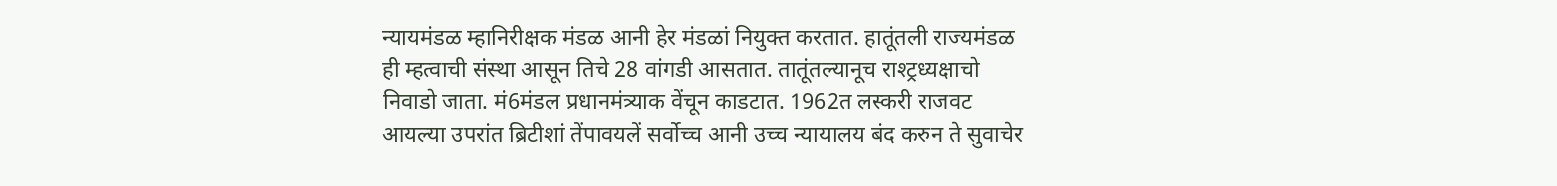न्यायमंडळ म्हानिरीक्षक मंडळ आनी हेर मंडळां नियुक्त करतात. हातूंतली राज्यमंडळ ही म्हत्वाची संस्था आसून तिचे 28 वांगडी आसतात. तातूंतल्यानूच राश्ट्रध्यक्षाचो निवाडो जाता. मं6मंडल प्रधानमंत्र्याक वेंचून काडटात. 1962त लस्करी राजवट आयल्या उपरांत ब्रिटीशां तेंपावयलें सर्वोच्च आनी उच्च न्यायालय बंद करुन ते सुवाचेर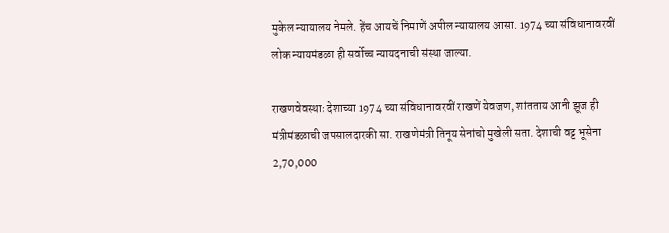मुकेल न्यायालय नेमले. हेंच आयचें निमाणें अपील न्यायालय आसा. 1974 च्या संविधानावरवीं लोक न्यायमंडळा ही सर्वोच्च न्यायदनाची संस्था जाल्या.

राखणवेवस्थाः देशाच्या 1974 च्या संविधानावरवीं राखणें येवजण, शांतताय आनी झूज ही मंत्रीमंडळाची जपसालदारकी सा. राखणेमंत्री तिनूय सेनांचो मुखेली सता. देशाची वट्ट भूसेना 2,70,000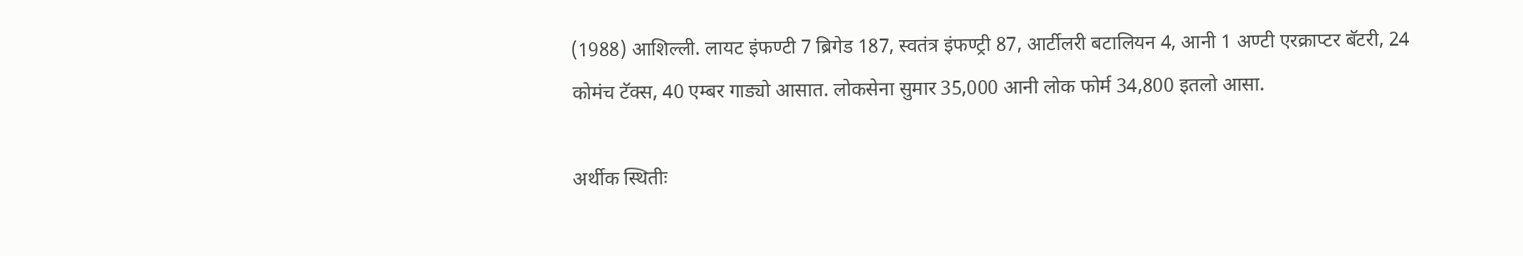(1988) आशिल्ली. लायट इंफण्टी 7 ब्रिगेड 187, स्वतंत्र इंफण्ट्री 87, आर्टीलरी बटालियन 4, आनी 1 अण्टी एरक्राप्टर बॅटरी, 24 कोमंच टॅक्स, 40 एम्बर गाड्यो आसात. लोकसेना सुमार 35,000 आनी लोक फोर्म 34,800 इतलो आसा.

अर्थीक स्थितीः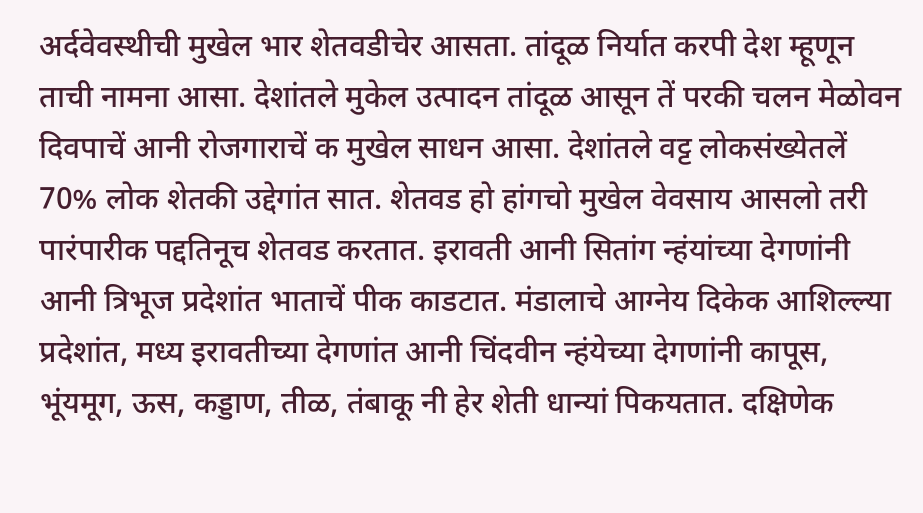अर्दवेवस्थीची मुखेल भार शेतवडीचेर आसता. तांदूळ निर्यात करपी देश म्हूणून ताची नामना आसा. देशांतले मुकेल उत्पादन तांदूळ आसून तें परकी चलन मेळोवन दिवपाचें आनी रोजगाराचें क मुखेल साधन आसा. देशांतले वट्ट लोकसंख्येतलें 70% लोक शेतकी उद्देगांत सात. शेतवड हो हांगचो मुखेल वेवसाय आसलो तरी पारंपारीक पद्दतिनूच शेतवड करतात. इरावती आनी सितांग न्हंयांच्या देगणांनी आनी त्रिभूज प्रदेशांत भाताचें पीक काडटात. मंडालाचे आग्नेय दिकेक आशिल्ल्या प्रदेशांत, मध्य इरावतीच्या देगणांत आनी चिंदवीन न्हंयेच्या देगणांनी कापूस, भूंयमूग, ऊस, कड्डाण, तीळ, तंबाकू नी हेर शेती धान्यां पिकयतात. दक्षिणेक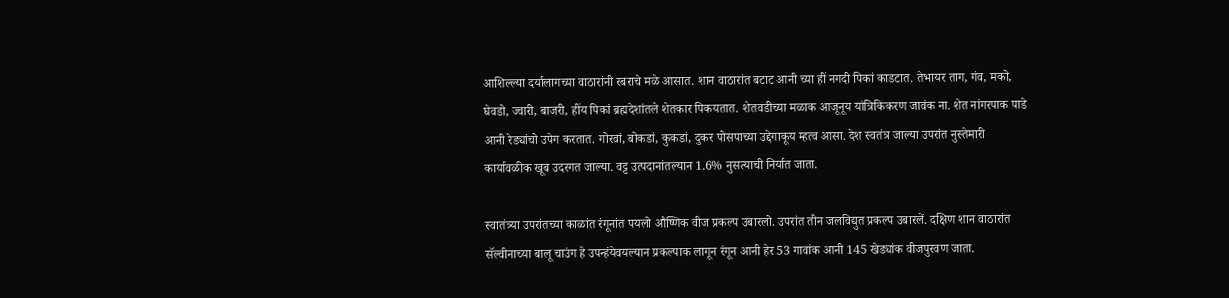आशिल्ल्या दर्यालागच्या वाठारांनी रबराचे मळे आसात. शान वाठारांत बटाट आनी च्या हीं नगदी पिकां काडटात. तेभायर ताग, गंव, मको, घेवडो, ज्वारी, बाजरी, हींय पिकां ब्रह्मदेशांतले शेतकार पिकयतात. शेतवडीच्या मळाक आजूनूय यांत्रिकिकरण जावंक ना. शेत नांगरपाक पाडे आनी रेड्यांचो उपेग करतात. गोरवां, बोकडां, कुकडां, दुकर पोसपाच्या उद्देगाकूय म्हत्व आसा. देश स्वतंत्र जाल्या उपरांत नुस्तेमारी कार्यावळीक खूब उदरगत जाल्या. वट्ट उत्पदानांतल्यान 1.6% नुसत्याची निर्यात जाता.

स्वातंत्र्या उपरांतच्या काळांत रंगूनांत पयलो औष्णिक वीज प्रकल्प उबारलो. उपरांत तीन जलविद्युत प्रकल्प उबारलें. दक्षिण शान वाठारांत सॅल्वीनाच्या बालू चाउंग हे उपन्हंयेवयल्यान प्रकल्पाक लागून रंगून आनी हेर 53 गावांक आनी 145 खेड्यांक वीजपुरवण जाता.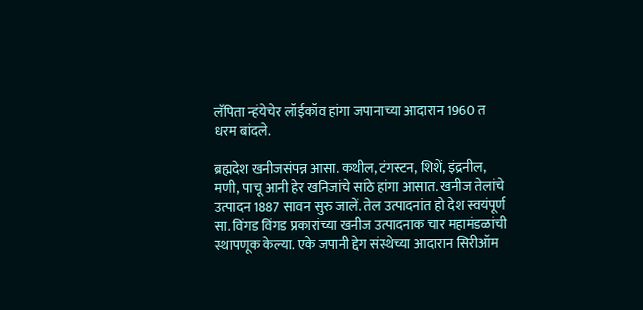लॅपिता न्हंयेचेर लॉईकॉव हांगा जपानाच्या आदारान 1960 त धरम बांदले.

ब्रह्मदेश खनीजसंपन्न आसा. कथील, टंगस्टन, शिशें, इंद्रनील, मणी, पाचू आनी हेर खनिजांचे सांठे हांगा आसात. खनीज तेलांचे उत्पादन 1887 सावन सुरु जालें. तेल उत्पादनांत हो देश स्वयंपूर्ण सा. विंगड विंगड प्रकारांच्या खनीज उत्पादनाक चार महामंडळांची स्थापणूक केल्या. एके जपानी द्देग संस्थेच्या आदारान सिरीऑम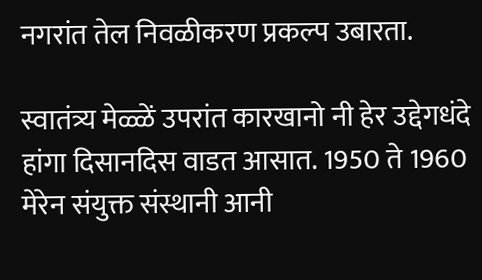नगरांत तेल निवळीकरण प्रकल्प उबारता.

स्वातंत्र्य मेळ्ळें उपरांत कारखानो नी हेर उद्देगधंदे हांगा दिसानदिस वाडत आसात. 1950 ते 1960 मेरेन संयुक्त संस्थानी आनी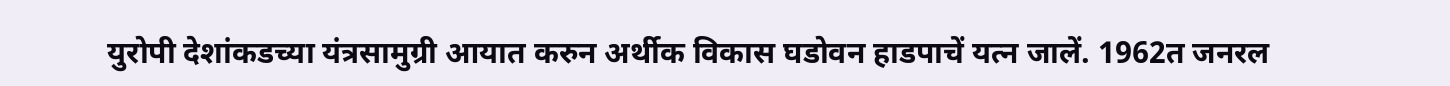युरोपी देशांकडच्या यंत्रसामुग्री आयात करुन अर्थीक विकास घडोवन हाडपाचें यत्न जालें. 1962त जनरल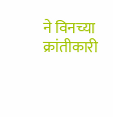ने विनच्या क्रांतीकारी